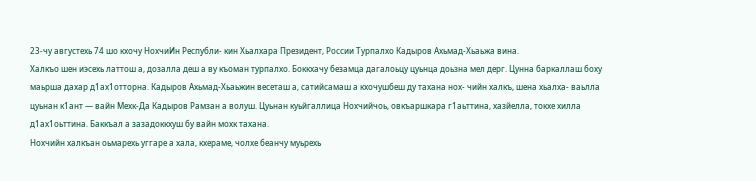23-чу августехь 74 шо кхочу НохчиИн Республи- кин Хьалхара Президент, России Турпалхо Кадыров Ахьмад-Хьаьжа вина.
Халкъо шен иэсехь латтош а, дозалла деш а ву къоман турпалхо. Боккхачу безамца дагалоьцу цуьнца доьзна мел дерг. Цунна баркаллаш боху маьрша дахар д1ах1отторна. Кадыров Ахьмад-Хьаьжин весеташ а, сатийсамаш а кхочушбеш ду тахана нох- чийн халкъ, шена хьалха- ваьлла цуьнан к1ант — вайн Мехк-Да Кадыров Рамзан а волуш. Цуьнан куьйгаллица Нохчийчоь, овкъаршкара г1аьттина, хазйелла, токхе хилла д1ах1оьттина. Баккъал а зазадоккхуш бу вайн мохк тахана.
Нохчийн халкъан оьмарехь уггаре а хала, кхераме, чолхе беанчу муьрехь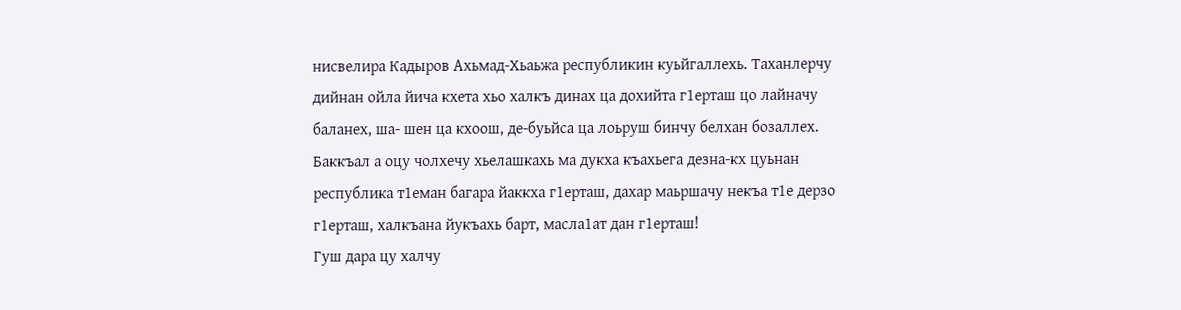нисвелира Кадыров Ахьмад-Хьаьжа республикин куьйгаллехь. Таханлерчу дийнан ойла йича кхета хьо халкъ динах ца дохийта г1ерташ цо лайначу баланех, ша- шен ца кхоош, де-буьйса ца лоьруш бинчу белхан бозаллех. Баккъал а оцу чолхечу хьелашкахь ма дукха къахьега дезна-кх цуьнан республика т1еман багара йаккха г1ерташ, дахар маьршачу некъа т1е дерзо г1ерташ, халкъана йукъахь барт, масла1ат дан г1ерташ!
Гуш дара цу халчу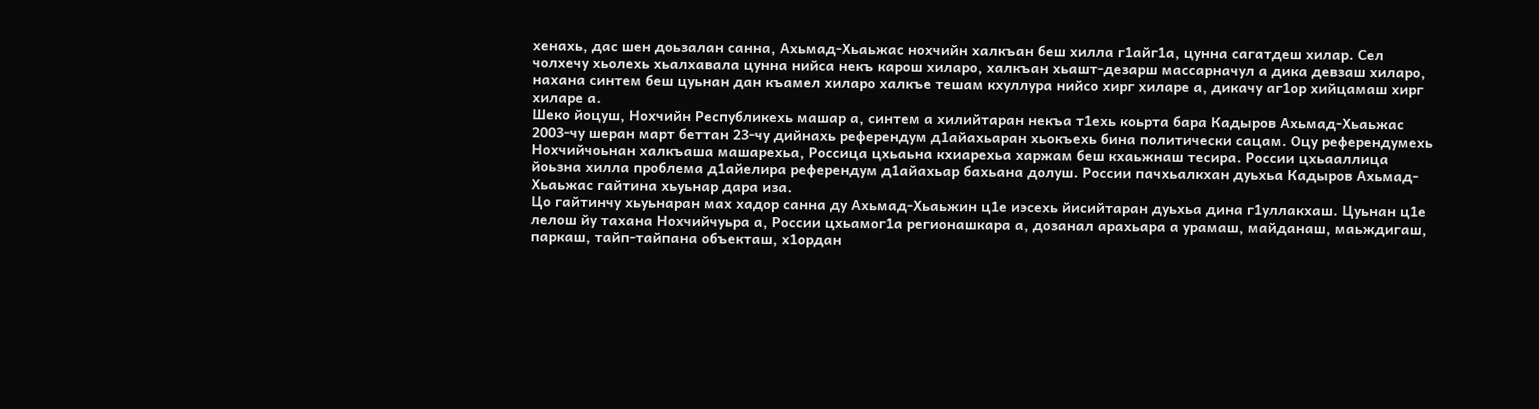хенахь, дас шен доьзалан санна, Ахьмад-Хьаьжас нохчийн халкъан беш хилла г1айг1а, цунна сагатдеш хилар. Сел чолхечу хьолехь хьалхавала цунна нийса некъ карош хиларо, халкъан хьашт-дезарш массарначул а дика девзаш хиларо, нахана синтем беш цуьнан дан къамел хиларо халкъе тешам кхуллура нийсо хирг хиларе а, дикачу аг1ор хийцамаш хирг хиларе а.
Шеко йоцуш, Нохчийн Республикехь машар а, синтем а хилийтаран некъа т1ехь коьрта бара Кадыров Ахьмад-Хьаьжас 2003-чу шеран март беттан 23-чу дийнахь референдум д1айахьаран хьокъехь бина политически сацам. Оцу референдумехь Нохчийчоьнан халкъаша машарехьа, Россица цхьаьна кхиарехьа харжам беш кхаьжнаш тесира. России цхьааллица йоьзна хилла проблема д1айелира референдум д1айахьар бахьана долуш. России пачхьалкхан дуьхьа Кадыров Ахьмад-Хьаьжас гайтина хьуьнар дара иза.
Цо гайтинчу хьуьнаран мах хадор санна ду Ахьмад-Хьаьжин ц1е иэсехь йисийтаран дуьхьа дина г1уллакхаш. Цуьнан ц1е лелош йу тахана Нохчийчуьра а, России цхьамог1а регионашкара а, дозанал арахьара а урамаш, майданаш, маьждигаш, паркаш, тайп-тайпана объекташ, х1ордан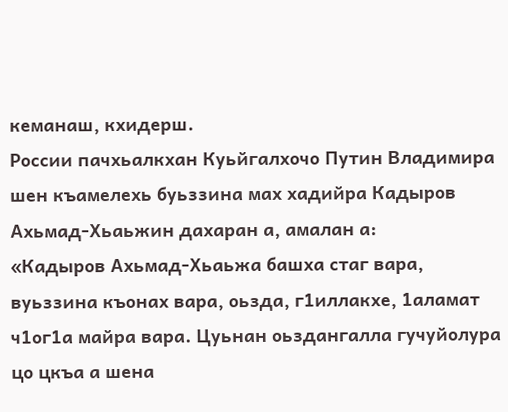кеманаш, кхидерш.
России пачхьалкхан Куьйгалхочо Путин Владимира шен къамелехь буьззина мах хадийра Кадыров Ахьмад-Хьаьжин дахаран а, амалан а:
«Кадыров Ахьмад-Хьаьжа башха стаг вара, вуьззина къонах вара, оьзда, г1иллакхе, 1аламат ч1ог1а майра вара. Цуьнан оьздангалла гучуйолура цо цкъа а шена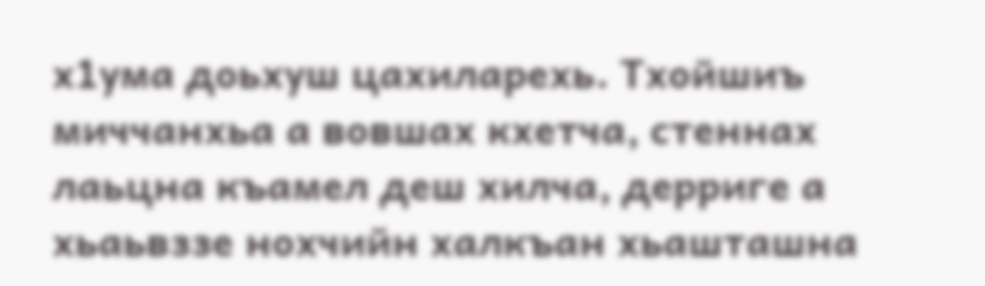х1ума доьхуш цахиларехь. Тхойшиъ миччанхьа а вовшах кхетча, стеннах лаьцна къамел деш хилча, дерриге а хьаьвззе нохчийн халкъан хьашташна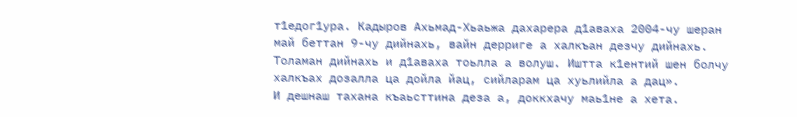т1едог1ура. Кадыров Ахьмад-Хьаьжа дахарера д1аваха 2004-чу шеран май беттан 9-чу дийнахь, вайн дерриге а халкъан дезчу дийнахь. Толаман дийнахь и д1аваха тоьлла а волуш. Иштта к1ентий шен болчу халкъах дозалла ца дойла йац, сийларам ца хуьлийла а дац».
И дешнаш тахана къаьсттина деза а, доккхачу маь1не а хета.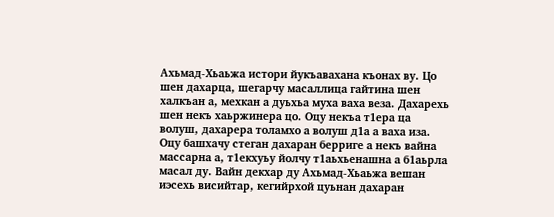Ахьмад-Хьаьжа истори йукъавахана къонах ву. Цо шен дахарца, шегарчу масаллица гайтина шен халкъан а, мехкан а дуьхьа муха ваха веза. Дахарехь шен некъ хаьржинера цо. Оцу некъа т1ера ца волуш, дахарера толамхо а волуш д1а а ваха иза. Оцу башхачу стеган дахаран берриге а некъ вайна массарна а, т1екхуьу йолчу т1аьхьенашна а б1аьрла масал ду. Вайн декхар ду Ахьмад-Хьаьжа вешан иэсехь висийтар, кегийрхой цуьнан дахаран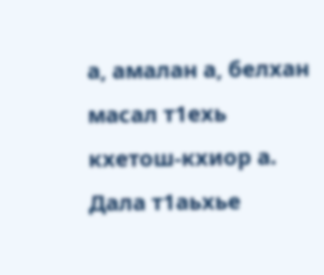а, амалан а, белхан масал т1ехь кхетош-кхиор а. Дала т1аьхье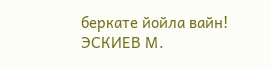беркате йойла вайн!
ЭСКИЕВ М.